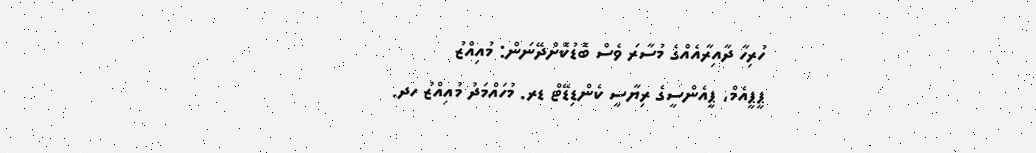ހުރިހާ ދާއިރާއެއްގެ މުސާރަ ވެސް ބޮޑުކޮށްދޭނަން: މުއިއްޒު
ޕީޕީއެމް، ޕީއެންސީގެ ރިޔާސީ ކެންޑިޑޭޓް ޑރ. މުހައްމަދު މުއިއްޒު ހދ.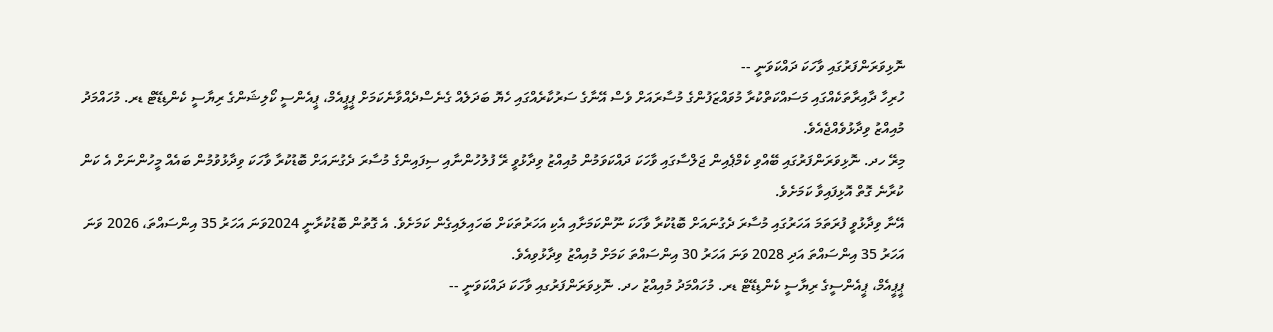ނޮޅިވަރަންފަރުގައި ވާހަކަ ދައްކަވަނީ --
ހުރިހާ ދާއިރާތަކެއްގައި މަސައްކަތްކުރާ މުވައްޒަފުންގެ މުސާރައަށް ވެސް އޭނާގެ ސަރުކާރެއްގައި ހެޔޮ ބަދަލެއް ގެނެސްދެއްވާނެކަމަށް ޕީޕީއެމް، ޕީއެންސީ ކޯލިޝަންގެ ރިޔާސީ ކެންޑިޑޭޓް ޑރ. މުހައްމަދު މުއިއްޒު ވިދާޅުވެއްޖެއެވެ.
މިރޭ ހދ. ނޮޅިވަރަންފަރުގައި ބޭއްވި ކެމްޕެއިން ޖަލްސާގައި ވާހަކަ ދައްކަވަމުން މުއިއްޒު ވިދާޅުވީ ރޭ ފުލުހުންނާއި ސިފައިންގެ މުސާރަ ދެގުނައަށް ބޮޑުކުރާ ވާހަކަ ވިދާޅުވުމުން ބައެއް މީހުންނަށް އެ ކަން ކުރާނެ ގޮތް އޮޅިފައިވާ ކަމަށެވެ.
އޭނާ ވިދާޅުވީ ފުރަތަމަ އަހަރުގައި މުސާރަ ދެގުނައަށް ބޮޑުކުރާ ވާހަކަ ނޫންކަމަށާއި އެކި އަހަރުތަކަށް ބަހައިލައިގެން ކަމަށެވެ. އެ ގޮތުން ބޮޑުކުރާނީ 2024ވަނަ އަހަރު 35 އިންސައްތަ، 2026 ވަނަ އަހަރު 35 އިންސައްތަ އަދި 2028 ވަނަ އަހަރު 30 އިންސައްތަ ކަމަށް މުއިއްޒު ވިދާޅުވިއެވެ.
ޕީޕީއެމް، ޕީއެންސީގެ ރިޔާސީ ކެންޑިޑޭޓް ޑރ. މުހައްމަދު މުއިއްޒު ހދ. ނޮޅިވަރަންފަރުގއި ވާހަކަ ދައްކަވަނީ --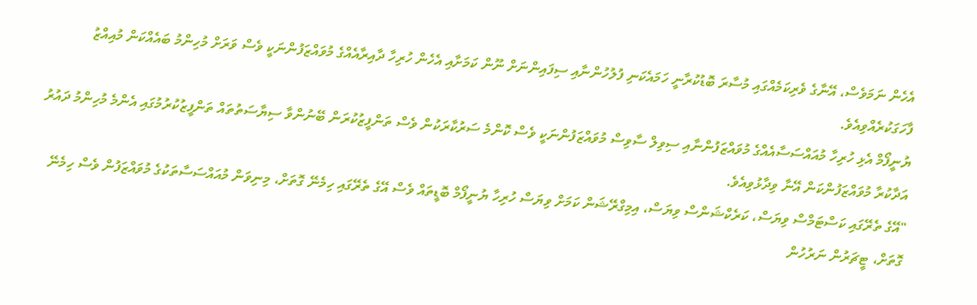އެހެން ނަމަވެސް، އޭނާގެ ވެރިކަމެއްގައި މުސާރަ ބޮޑުކުރާނީ ހަމައެކަނި ފުލުހުންނާއި ސިފައިންނަށް ނޫން ކަމަށާއި އެހެން ހުރިހާ ދާއިރާއެއްގެ މުވައްޒަފުންނަކީ ވެސް ވަރަށް މުހިންމު ބައެއްކަން މުއިއްޒު ފާހަގަކުރެއްވިއެވެ.
ޔުނީފޯމް އެޅި ހުރިހާ މުއައްސަސާއެއްގެ މުވައްޒަފުންނާއި ސިވިލް ސާވިސް މުވައްޒަފުންނަކީ ވެސް ކޮންމެ ސަރުކާރަކުން ވެސް ތަންފީޒުކުރަން ބޭނުންވާ ސިޔާސަތުތައް ތަންފީޒުކުރުމުގައި އެންމެ މުހިންމު ދައުރު އަދާކުރާ މުވައްޒަފުންކަން އޭނާ ވިދާޅުވިއެވެ.
"އޭގެ ތެރޭގައި ކަސްޓަމްސް ވިޔަސް، ކަރެކްޝަންސް ވިޔަސް، އިމިގްރޭޝަން ކަމަށް ވިޔަސް ހުރިހާ ޔުނީފޯމް ބޮޑީތައް ވެސް އޭގެ ތެރޭގައި ހިމެނޭ ގޮތަށް، މިނިވަން މުއައްސަސާތަކުގެ މުވައްޒަފުން ވެސް ހިމެނޭ ގޮތަށް، ޓީޗަރުން ނަރުހުން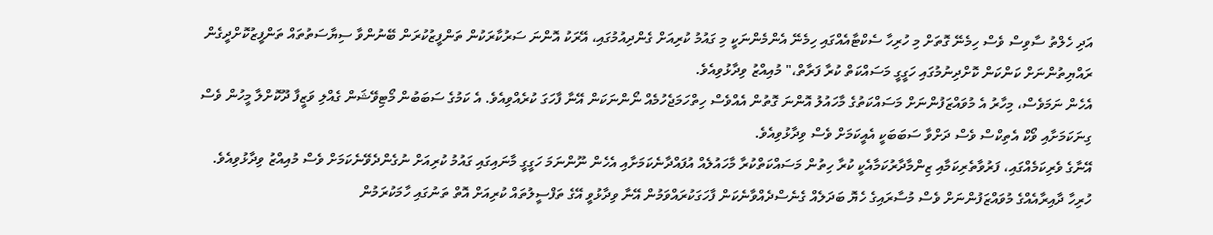އަދި ހެލްތު ސާވިސް ވެސް ހިމެނޭ ގޮތަށް މި ހުރިހާ ސެކްޓާއެއްގައި ހިމެނޭ އެންމެންނަކީ މި ގައުމު ކުރިއަށް ގެންދިއުމުގައި، އޭރަކު އޮންނަ ސަރުކާރަކުން ތަންފީޒުކުރަން ބޭނުންވާ ސިޔާސަތުތައް ތަންފީޒުކޮށްދީގެން ރައްޔިތުންނަށް ކަންކަން ކޮށްދިނުމުގައި ހަގީގީ މަސައްކަތް ކުރާ ފަރާތް،" މުއިއްޒު ވިދާޅުވިއެވެ.
އެހެން ނަމަވެސް، މިހާރު އެ މުވައްޒަފުންނަށް މަސައްކަތުގެ މާހައުލު އޮންނަ ގޮތުން އެއްވެސް ހިތްހަމަޖެހުމެއް ނޯންނަކަން އޭނާ ފާހަގަ ކުރެއްވިއެވެ. އެ ކަމުގެ ސަބަބުން މޯޓިވޭޝަން ގެއްލި ވަޒީފާ ދޫކޮށްލާ މީހުން ވެސް ގިނަކަމަށާއި ވޯކް އެތިކްސް ވެސް ދަށްވާ ސަބަބަކީ އެއީކަމަށް ވެސް ވިދާޅުވިއެވެ.
އޭނާގެ ވެރިކަމެއްގައި، ފަރުވާތެރިކަމާއި ޒިންމާދާރުކަމާއެކީ ކުރާ ހިތުން މަސައްކަތްކުރާ މާހައުލެއް އުފައްދާނެކަމަށާއި އެހެން ނޫންނަމަ ހަގީގީ މާނައިގައި ގައުމު ކުރިއަށް ނުގެންދެވޭނެކަމަށް ވެސް މުއިއްޒު ވިދާޅުވިއެވެ.
ހުރިހާ ދާއިރާއެއްގެ މުވައްޒަފުންނަށް ވެސް މުސާރައިގެ ހެޔޮ ބަދަލެއް ގެނެސްދެއްވާނެކަން ފާހަގަކުރައްވަމުން އޭނާ ވިދާޅުވީ އޭގެ ތަފްސީލުތައް ކުރިއަށް އޮތް ތަނުގައި ހާމަކުރަމުން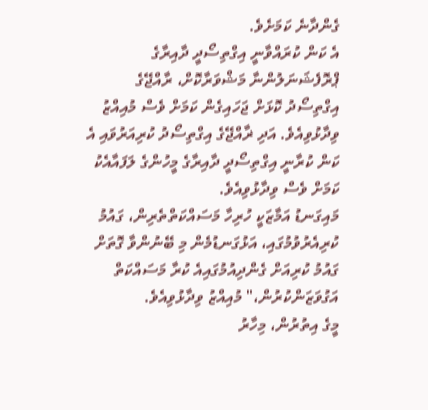ގެންދާނެ ކަމަށެވެ.
އެ ކަން ކުރައްވާނީ އިގްތިސޯދީ ދާއިރާގެ ޕްރޮފެޝަނަލުންނާ މަޝްވަރާކޮށް، ރާއްޖޭގެ އިގްތިސޯދު ކޮޅަށް ޖަހައިގެން ކަމަށް ވެސް މުއިއްޒު ވިދާޅުވިއެވެ. އަދި ޜާއްޖޭގެ އިގްތިސޯދު ކުރިއަރުވައި އެ ކަން ކުރާނީ އިގްތިސޯދީ ދާއިރާގެ މީހުންގެ ލަފައާއެކު ކަމަށް ވެސް ވިދާޅުވިއެވެ.
މައިގަނޑު އަމާޒަކީ ހުރިހާ މަސައްކަތްތެރިން، ގައުމު ކުރިއެރުވުމުގައި، އަޅުގަނޑުމެން މި ބޭނުންވާ ގޮތަށް ގައުމު ކުރިއަށް ގެންދިއުމުގައިއެ ކުރާ މަސައްކަތް އަގުވަޒަންކުރުން،" މުއިއްޒު ވިދާޅުވިއެވެ.
މީގެ އިތުރުން، މިހާރު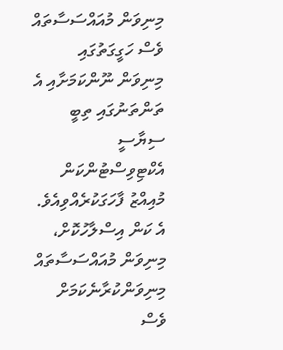މިނިވަން މުއައްސަސާތައް ވެސް ހަގީގަތުގައި މިނިވަން ނޫންކަމަށާއި އެ ތަންތަނުގައި ތިބީ ސިޔާސީ އެކްޓިވިސްޓުންކަން މުއިއްޒު ފާހަގަކުރެއްވިއެވެ. އެ ކަން އިސްލާހުކޮށް، މިނިވަން މުއައްސަސާތައް މިނިވަންކުރާނެކަމަށް ވެސް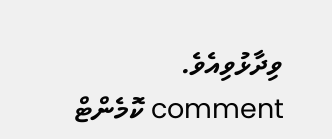ވިދާޅުވިއެވެ.
comment ކޮމެންޓް